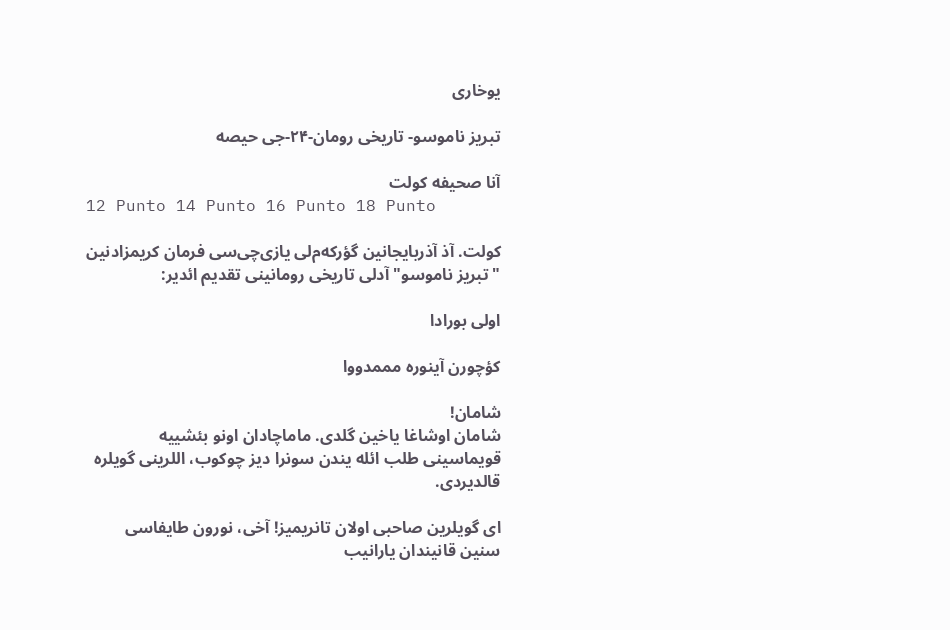یوخاری

تبریز ناموسو- تاریخی رومان-۲۴-جی حیصه

آنا صحیفه کولت
12 Punto 14 Punto 16 Punto 18 Punto

کولت. آذ آذربایجانین گؤرکه‌م‌لی یازی‌چی‌سی فرمان کریمزادنین " تبریز ناموسو" آدلی تاریخی رومانینی تقدیم ائدیر:

اولی بورادا

کؤچور‌ن آینوره مممدووا

شامان!
شامان اوشاغا یاخین گلدی. ماماچادان اونو بئشییه قویماسینی طلب ائله یندن سونرا دیز چوکوب، اللرینی گویلره قالدیردی.

ای گویلرین صاحبی اولان تانریمیز! آخی، نورون طایفاسی سنین قانیندان یارانیب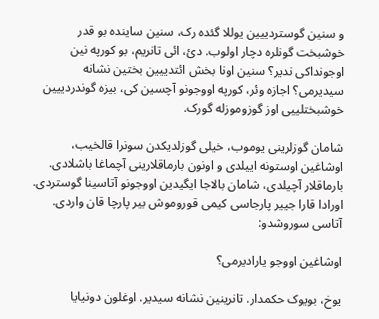و سنین گوستردییین یوللا گئده رک، سنین ساینده بو قدر خوشبخت گونلره دچار اولوب. دئ، ائی تانریم، بو کورپه نین اوجونداکی ندیر؟ سنین اونا بخش ائتدییین بختین نشانه سیدیرمی؟ اجازه وئر، کورپه اووجونو آچسین کی، بیزه گوندردییین خوشبختلییی اوز گوزوموزله گورک.

شامان گوزلرینی یوموب، خیلی گوزلدیکدن سونرا قالخیب، اوشاغین اوستونه اییلدی و اونون بارماقلارینی آچماغا باشلادی.
بارماقلار آچیلدی، شامان بالاجا ایگیدین اووجونو آتاسینا گوستردی. اورادا قارا جییر پارجاسی کیمی قوروموش بیر پارچا قان واردی.
آتاسی سوروشدو:

اوشاغین اووجو یارادیرمی؟

یوخ، بویوک حکمدار. تانرینین نشانه سیدیر. اوغلون دونیایا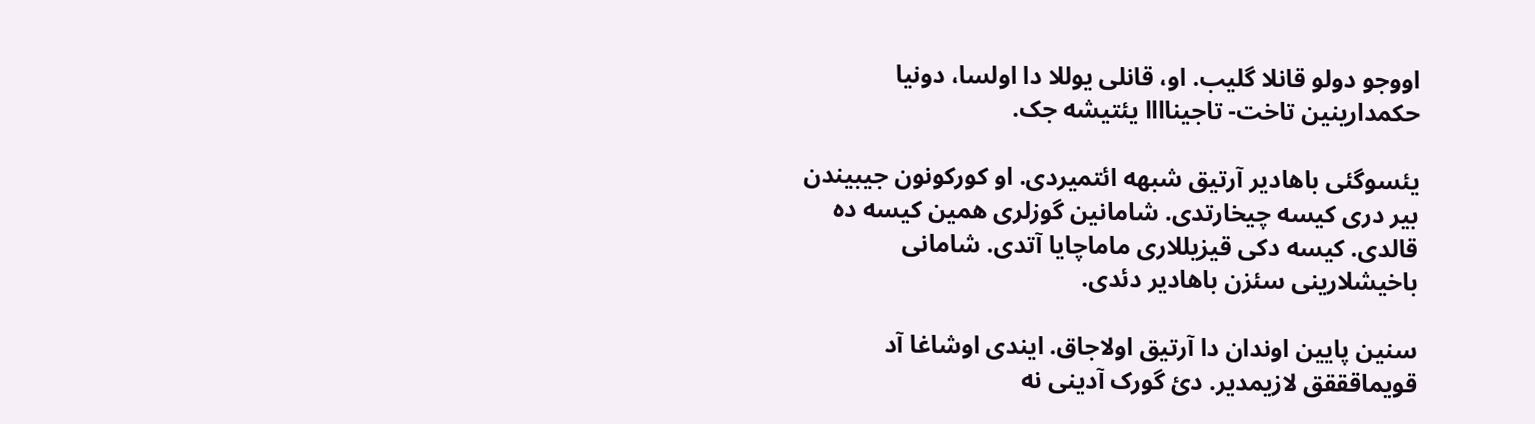اووجو دولو قانلا گلیب. او، قانلی یوللا دا اولسا، دونیا حکمدارینین تاخت- تاجیناااا یئتیشه جک.

یئسوگئی باهادیر آرتیق شبهه ائتمیردی. او کورکونون جیبیندن بیر دری کیسه چیخارتدی. شامانین گوزلری همین کیسه ده قالدی. کیسه دکی قیزیللاری ماماچایا آتدی. شامانی باخیشلارینی سئزن باهادیر دئدی.

سنین پایین اوندان دا آرتیق اولاجاق. ایندی اوشاغا آد قویماقققق لازیمدیر. دئ گورک آدینی نه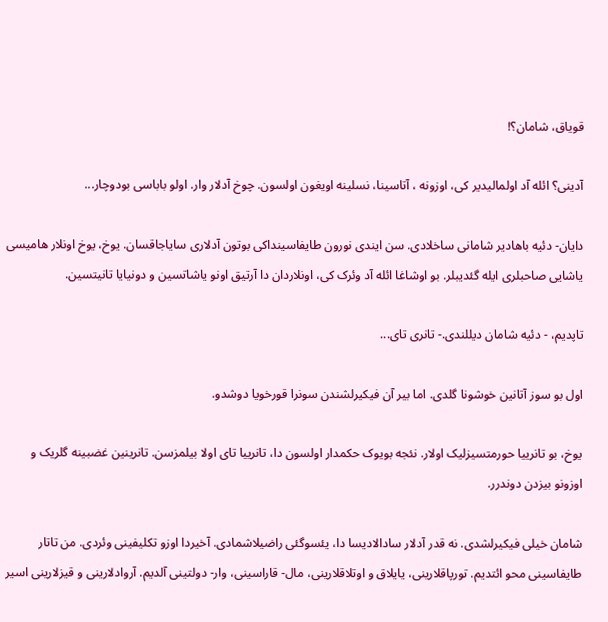قویاق، شامان؟!

آدینی؟ ائله آد اولمالیدیر کی، اوزونه ، آتاسینا، نسلینه اویغون اولسون. چوخ آدلار وار. اولو باباسی بودوچار...

دایان- دئیه باهادیر شامانی ساخلادی. سن ایندی نورون طایفاسینداکی بوتون آدلاری سایاجاقسان. یوخ، یوخ اونلار هامیسی یاشایی صاحبلری ایله گئدیبلر. بو اوشاغا ائله آد وئرک کی، اونلاردان دا آرتیق اونو یاشاتسین و دونیایا تانیتسین.

تاپدیم، - دئیه شامان دیللندی.- تانری تای...

اول بو سوز آتانین خوشونا گلدی. اما بیر آن فیکیرلشندن سونرا قورخویا دوشدو.

یوخ، بو تانرییا حورمتسیزلیک اولار. نئجه بویوک حکمدار اولسون دا، تانرییا تای اولا بیلمزسن. تانرینین غضبینه گلریک و اوزونو بیزدن دوندرر.

شامان خیلی فیکیرلشدی. نه قدر آدلار سادالادیسا دا، یئسوگئی راضیلاشمادی. آخیردا اوزو تکلیفینی وئردی. من تاتار طایفاسینی محو ائتدیم. تورپاقلارینی، یایلاق و اوتلاقلارینی، مال- قاراسینی، وار- دولتینی آلدیم. آروادلارینی و قیزلارینی اسیر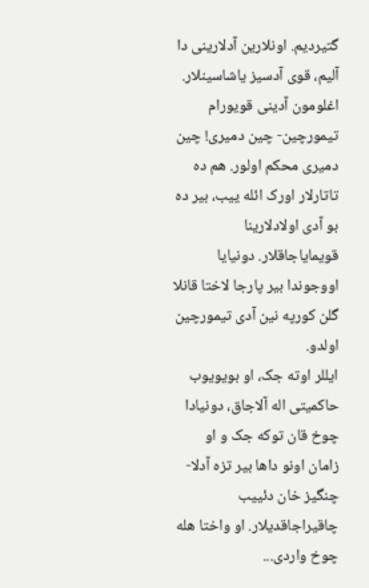گتیردیم. اونلارین آدلارینی دا آلیم، قوی آدسیز یاشاسینلار. اغلومون آدینی قویورام تیمورچین- چین دمیری! چین دمیری محکم اولور. هم ده تاتارلار اورک ائله ییب، بیر ده بو آدی اولادلارینا قویمایاجاقلار. دونیایا اووجوندا بیر پارجا لاختا قانلا گلن کورپه نین آدی تیمورچین اولدو.
ایللر اوته جک، او بویویوب حاکمیتی اله آلاجاق، دونیادا چوخ قان توکه جک و او زامان اونو داها بیر تزه آدلا- چنگیز خان دئییب چاقیراجاقدیلار. او واختا هله چوخ واردی...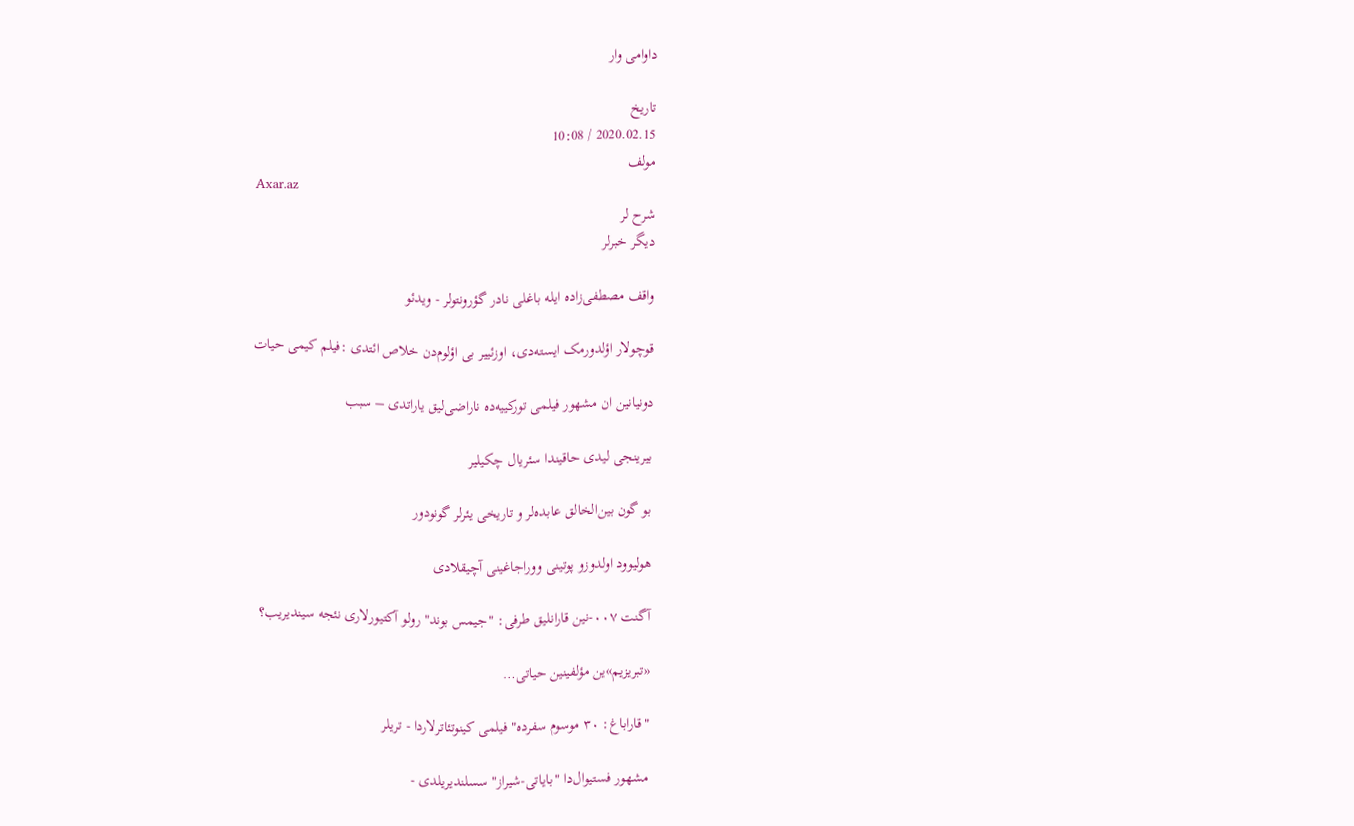داوامی وار

تاریخ
2020.02.15 / 10:08
مولف
Axar.az
شرح لر
دیگر خبرلر

واقف مصطفی‌زاده ایله باغلی نادر گؤرونتولر - ویدئو

قوچولار اؤلدورمک ایسته‌دی، اوزئییر بی اؤلوم‌دن خلاص ائتدی :فیلم کیمی حیات

دونیانین ان مشهور فیلمی تورکییه‌ده ناراضی‌لیق یاراتدی – سبب

بیرینجی لیدی حاقیندا سئریال چکیلیر

بو گون بین‌الخالق عابده‌لر و تاریخی یئرلر گونودور

هولیوود اولدوزو پوتینی ووراجاغینی آچیقلادی

آگنت ۰۰۷-نین قارانلیق طرفی: "جیمس بوند" رولو آکتیورلاری نئجه سیندیریب؟

«تبریزیم»ین مؤلفینین حیاتی…

"قاراباغ: ۳۰ موسوم سفرده" فیلمی کینوتئاترلاردا - تریلر

مشهور فستیوال‌دا "بایاتی-شیراز" سسلندیریلدی -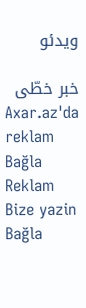ویدئو

خبر خطّی
Axar.az'da reklam Bağla
Reklam
Bize yazin Bağla